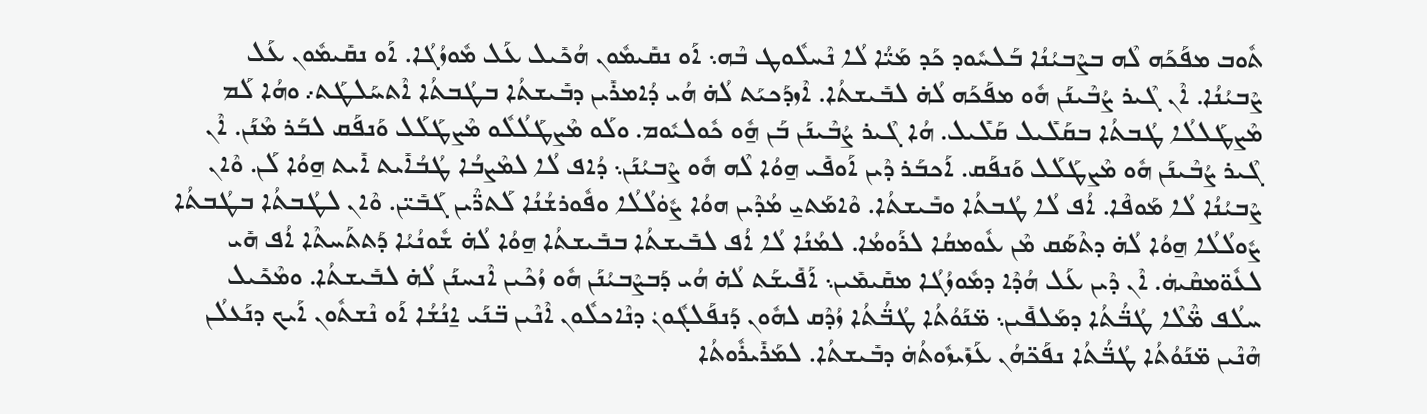ܬܽܘܒ ܡܦܰܟܰܗ ܠܶܗ ܒܨܶܒܝܳܢܳܐ ܒܰܠܚܽܘܕ ܟܰܕ ܡܰܝ̈ܳܐ ܠܳܐ ܢܶܚܠܽܘܛ ܒܶܗ܆ ܐܰܘ ܢܩܺܝܡܽܘܢ ܗܳܟܺܝܠ ܥܰܠ ܡܽܘܙܳܓܳܐ. ܐܰܘ ܢܩܺܝܡܽܘܢ ܥܰܠ ܨܶܒܝܳܢܳܐ. ܐܶܢ ܓܶܝܪ ܨܳܒܶܝܢܰܢ ܗܽܘ ܡܦܰܟܰܗ ܠܳܗ̇ ܠܒܺܝܫܬܳܐ. ܐܶܙܕܰܟܝܰܬ ܠܳܗ̇ ܗܳܝ ܕܳܐܡܪܺܝܢ ܕܒܺܝܫܬܳܐ ܒܛܳܒܬܳܐ ܐܶܬܚܰܠܛܰܬ܇ ܘܗܳܐ ܠܰܡ ܡܶܨܛܰܠܠܳܐ ܛܳܒܬܳܐ ܒܩܰܠܺܝܠ ܩܰܠܺܝܠ. ܗܳܐ ܓܶܝܪ ܨܳܒܶܝܢܰܢ ܒܰܢ ܗ̱ܽܘ ܟܽܘܠܝܽܘܡ. ܘܠܰܘ ܡܶܨܛܰܠܳܠܽܘ ܡܶܨܛܰܠܰܠ ܘܰܢܦܰܩ ܠܒܰܪ ܡܶܢܰܢ. ܐܶܢ ܓܶܝܪ ܨܳܒܶܝܢܰܢ ܗܽܘ ܡܶܨܛܰܠܰܠ ܘܰܢܦܰܩ. ܐܰܟܒܰܪ ܕܶܝܢ ܐܰܘܦܺܝ ܗ̱ܘܳܐ ܠܶܗ ܗܽܘ ܨܶܒܝܳܢܰܢ܆ ܕܳܐܦ ܠܳܐ ܠܡܶܨܒܳܐ ܛܳܒܳܐܺܝܬ ܐܺܝܬ ܗ̱ܘܳܐ ܠܰܢ. ܘܶܐܢ ܨܶܒܝܳܢܳܐ ܠܳܐ ܡܰܘܦܶܐ. ܐܳܦ ܠܳܐ ܛܳܒܬܳܐ ܘܒܺܝܫܬܳܐ. ܘܶܐܡܰܬܝ̱ ܡܳܕܶܝܢ ܗܘܳܐ ܨܽܘܿܠܳܠܳܐ ܘܦܽܘܪܫܳܢܳܐ ܠܰܬܪ̈ܶܝܢ ܓܰܒܺܝ̈ܢ. ܘܶܐܢ ܠܛܳܒܬܳܐ ܒܛܳܒܬܳܐ ܨܽܘܠܳܠܳܐ ܗ̱ܘܳܐ ܠܳܗ̇ ܕܬܶܣܰܩ ܡܶܢ ܥܽܘܡܩܳܐ ܠܪܰܘܡܳܐ. ܠܡܳܢܳܐ ܠܳܐ ܐܳܦ ܠܒܺܝܫܬܳܐ ܒܒܺܝܫܬܳܐ ܗ̱ܘܳܐ ܠܳܗ̇ ܫܽܘܢܳܝܳܐ ܕܰܬܬܰܚܬܶܐ ܐܳܦ ܗܺܝ ܠܥܽܘ̈ܡܩܶܝܗܿ. ܐܶܢ ܕܶܝܢ ܥܰܠ ܗܳܕܶܐ ܕܡܽܘܙܳܓܳܐ ܡܩܺܝܡܺܝܢ܆ ܐܰܦܺܝܫܰܬ ܠܳܗ̇ ܗܳܝ ܕܰܒܨܶܒܝܳܢܰܢ ܗܽܘ ܙܳܟܶܝܢ ܐܶܢܚܢܰܢ ܠܳܗ̇ ܠܒܺܝܫܬܳܐ. ܘܡܶܟܺܝܠ ܚܠܳܦ ܡ̈ܶܠܶܐ ܛܳܒ̈ܳܬܳܐ ܕܡܰܠܦܺܝܢ܆ ܡ̈ܢܰܘܳܬܳܐ ܛܳܒ̈ܳܬܳܐ ܙܳܕܶܩ ܠܗܽܘܢ ܕܰܢܦܰܠܓܽܘܢܿ ܕܢܶܐܟܠܽܘܢ ܐܶܢܶܝܢ ܒ̈ܢܰܝ ܐ̱ܢܳܫܳܐ ܐܰܘ ܢܶܫܬܽܘܢ ܐܰܝܟ ܕܢܰܥܠܳܢ ܗܶܢܶܝܢ ܡ̈ܢܰܘܳܬܳܐ ܛܳܒ̈ܳܬܳܐ ܢܦܰܟ̈ܗܳܢ ܥܰܙܺܝܙܽܘܬܳܗܿ ܕܒܺܝܫܬܳܐ. ܠܡܰܪܺܝܪܽܘܬܳܐ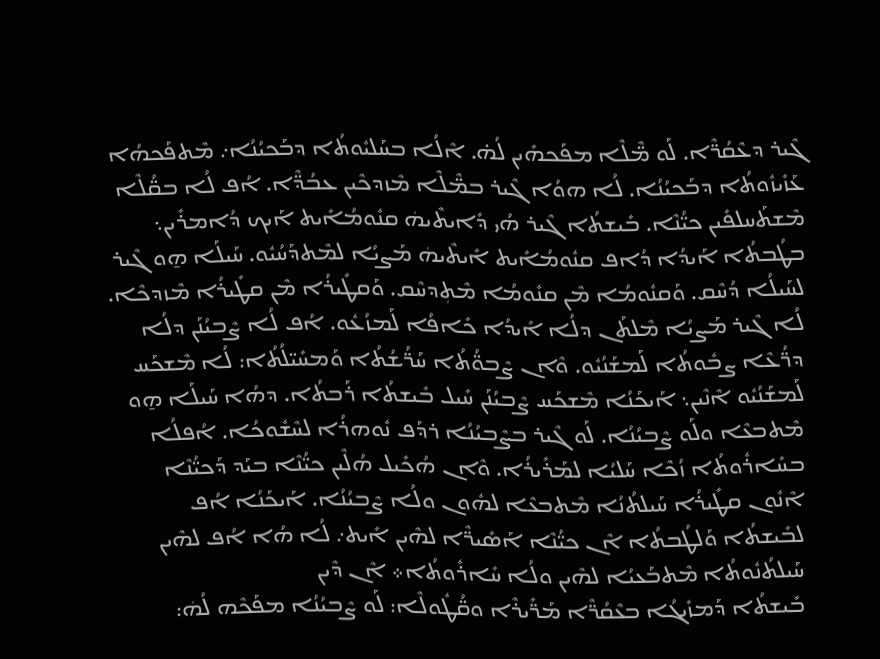ܓܶܝܪ ܕܥܶܩܳܪ̈ܶܐ. ܠܰܘ ܡ̈ܶܠܶܐ ܡܦܰܟܗܺܝܢ ܠܳܗ̇. ܐܶܠܳܐ ܒܚܰܠܝܽܘܬܳܐ ܕܒܰܟܝܳܢܳܐ܇ ܡܶܬܦܰܟܗܳܐ ܥܰܙܺܝܙܽܘܬܳܐ ܕܒܰܟܝܳܢܳܐ. ܠܳܐ ܗܘܳܐ ܓܶܝܪ ܒܡ̈ܶܠܶܐ ܡܶܙܕܟܶܝܢ ܥܒܳܕ̈ܶܐ. ܐܳܦ ܠܳܐ ܒܩ̈ܳܠܶܐ ܡܶܫܬܰܚܠܦܺܝܢ ܟܝ̈ܳܢܶܐ. ܒܺܝܫܬܳܐ ܓܶܝܪ ܗܳܝ ܕܺܐܝܬܶܝܗܿ ܩܢܽܘܡܳܐܺܝܬ ܐܰܝܟ ܕܳܐܡܪܺܝܢ܆ ܒܛܳܒܬܳܐ ܐܰܝܕܳܐ ܕܳܐܦ ܩܢܽܘܡܳܐܺܝܬ ܐܺܝܬܶܝܗܿ ܡܰܨܝܳܐ ܠܡܶܬܕܰܚܳܝܽܘ. ܚܰܝܠܰܐ ܗ̱ܘ ܓܶܝܪ ܠܚܰܝܠܳܐ ܕܳܚܶܩ. ܘܰܩܢܽܘܡܳܐ ܡܶܢ ܩܢܽܘܡܳܐ ܡܶܬܼܕܚܶܩ. ܘܰܩܛܺܝܪܳܐ ܡܶܢ ܩܛܺܝܪܳܐ ܡܶܙܕܟܶܐ. ܠܳܐ ܓܶܝܪ ܡܰܨܝܳܐ ܡܶܠܬܰܢ ܕܠܳܐ ܐܺܝܕܳܐ ܟܺܐܦܳܐ ܠܰܡܙܳܥܽܘ. ܐܳܦ ܠܳܐ ܨܶܒܝܳܢܰܢ ܕܠܳܐ ܕܪ̈ܳܥܶܐ ܨܒܽܘܬܳܐ ܠܰܡܫܰܢܳܝܽܘ. ܘܶܐܢ ܨܶܒܘ̈ܳܬܳܐ ܚܰܪ̈ܳܫܳܬܳܐ ܘܰܡܚܺܝ̈ܠܳܬܳܐ: ܠܳܐ ܡܶܫܟܰܚ ܠܰܡܫܰܢܳܝܽܘ ܐܶܢܶܝܢ܆ ܐܰܝܟܰܢܳܐ ܡܶܫܟܰܚ ܨܶܒܝܳܢܰܢ ܚܺܝܠ ܒܺܝܫܬܳܐ ܪܰܒܬܳܐ. ܕܗܳܐ ܚܰܝܠܰܐ ܗ̱ܘ ܡܶܬܒܥܶܐ ܘܠܰܘ ܨܶܒܝܳܢܳܐ. ܠܰܘ ܓܶܝܪ ܒܨܶܒܝܳܢܳܐ ܪܕܰܦ ܢܽܘܗܪܳܐ ܠܚܶܫܽܘܟܳܐ. ܐܳܦܠܳܐ ܒܚܺܐܪܽܘܬܳܐ ܙܳܟܶܐ ܚܰܠܝܳܐ ܠܡܰܪܺܝܪܳܐ. ܘܶܐܢ ܗܳܟܺܝܠ ܗܳܠܶܝܢ ܟܝ̈ܳܢܶܐ ܒܝܰܕ ܕܰܟܝ̈ܳܢܶܐ ܐܶܢܽܘܢ ܩܛܺܝܪܳܐ ܚܰܝܠܬܳܢܳܐ ܡܶܬܒܥܶܐ ܠܗܽܘܢ ܘܠܳܐ ܨܶܒܝܳܢܳܐ. ܐܰܝܟܰܢܳܐ ܐܳܦ ܠܒܺܝܫܬܳܐ ܘܰܠܛܳܒܬܳܐ ܐܶܢ ܟܝ̈ܳܢܶܐ ܐܰܣܺܝܪ̈ܶܐ ܠܗܶܝܢ ܐܺܝܬ܇ ܠܳܐ ܗܳܐ ܐܳܦ ܠܗܶܝܢ ܚܰܝܠܬܳܢܽܘܬܳܐ ܡܶܬܒܰܥܝܳܐ ܠܗܶܝܢ ܘܠܳܐ ܚܺܐܪܽܘܬܳܐ܀ ܐܶܢ ܕܶܝܢ
ܒܺܝܫܬܳܐ ܕܰܡܙܺܝܓܳܐ ܒܥܶܩܳܪ̈ܶܐ ܡܰܪ̈ܺܝܪܶܐ ܘܩ̈ܳܛܽܘܠܶܐ: ܠܰܘ ܨܶܒܝܳܢܳܐ ܡܦܰܟܶܗ ܠܳܗܿ: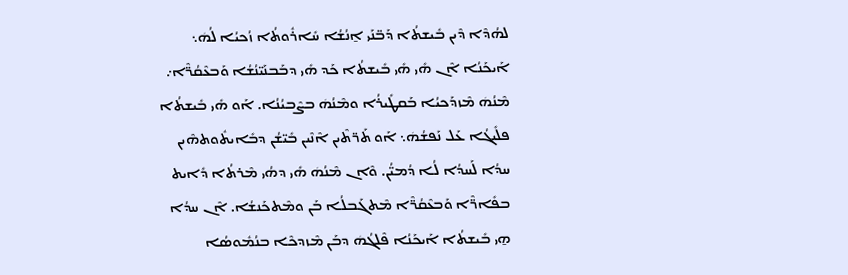ܠܗܳܕܶܐ ܕܶܝܢ ܒܺܝܫܬܳܐ ܕܰܒ̈ܢܰܝ ܐ̱ܢܳܫܳܐ ܚܺܐܪܽܘܬܳܐ ܙܳܟܝܳܐ ܠܳܗܿ܆ ܐܰܝܟܰܢܳܐ ܐܶܢ ܗܺܝ ܗܺܝ ܒܺܝܫܬܳܐ ܟܰܕ ܗܺܝ ܕܒܰܒܢܰܝ̈ܢܳܫܳܐ ܘܰܒܥܶܩܳܪ̈ܶܐ܇ ܡܶܢܳܗܿ ܡܶܙܕܰܟܝܳܐ ܒܰܩܛܺܝܪܳܐ ܘܡܶܢܳܗܿ ܒܨܶܒܝܳܢܳܐ. ܐܰܘ ܗܺܝ ܒܺܝܫܬܳܐ ܦܠܺܝܓܳܐ ܥܰܠ ܢܰܦܫܳܗܿ܆ ܐܰܘ ܬܰܪ̈ܬܶܝܢ ܐܶܢܶܝܢ ܒܺܝ̈ܫܳܢ ܕܒܺܐܝܬܽܘܬܗܶܝܢ ܚܕܳܐ ܠܰܚܕܳܐ ܠܳܐ ܕܳܡܝ̈ܳܢ. ܘܶܐܢ ܡܶܢܳܗܿ ܗܺܝ ܕܗܳܝ ܡܶܪܬܳܐ ܕܺܐܝܬ ܒܦܺܐܪ̈ܶܐ ܘܰܒܥܶܩܳܪ̈ܶܐ ܡܶܬܓܰܒܠܳܐ ܒܰܢ ܘܡܶܬܟܰܢܫܳܐ. ܐܶܢ ܚܕܳܐ ܗ̱ܝ ܒܺܝܫܬܳܐ ܐܰܝܟܰܢܳܐ ܦܶܠܓܳܗܿ ܕܒܰܢ ܡܶܙܕܟܶܐ ܒܢܳܡܽܘܣܳܐ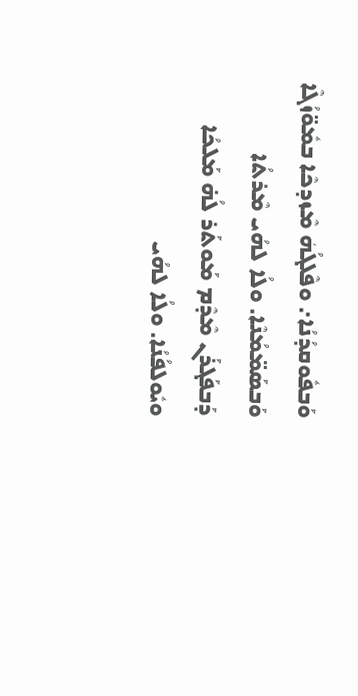ܘܰܒܦܽܘܩܕܳܢܳܐ܇ ܘܦܶܠܓܳܗܿ ܡܶܙܕܟܶܐ ܒܡܽܘ̈ܙܳܓܶܐ ܘܰܒܣܰܡ̈ܡܳܢܶܐ. ܘܠܳܐ ܠܗܳܝ ܡܶܪܬܳܐ ܕܰܒܦܰܓܪܰܢ ܡܶܕܶܡ ܡܰܘܬܰܪ ܠܳܗ̇ ܡܰܠܟܳܐ ܘܝܽܘܠܦܳܢܳܐ. ܘܠܳܐ ܠܗܳܝ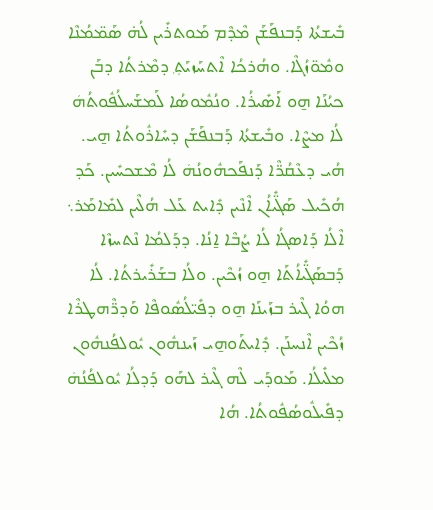ܒܺܝܫܬܳܐ ܕܰܒܢܦܰܫܰܢ ܡܶܕܶܡ ܡܰܘܬܪܺܝܢ ܠܳܗ̇ ܣܰܡ̈ܡܳܢܶܐ ܘܡܽܘ̈ܙܳܓܶܐ. ܘܗܳܪܟܳܐ ܐܶܬܚܰܙܝܰܬܼ݂ ܕܡܶܪܬܳܐ ܕܒܰܢ ܟܝܳܢܰܐ ܗ̱ܘ ܐܰܣܺܝܪܳܐ. ܘܢܳܡܽܘܣܳܐ ܠܰܡܫܰܚܠܳܦܽܘܬܳܗܿ ܠܳܐ ܡܨܶܐ. ܘܒܺܝܫܬܳܐ ܕܰܒܢܦܰܫܰܢ ܕܚܺܐܪܽܘܬܳܐ ܗ̱ܝ. ܗܳܝ ܕܥܶܩܳܪ̈ܶܐ ܕܰܢܦܰܟܗܽܘܢܳܗܿ ܠܳܐ ܡܶܫܟܚܺܝܢ. ܟܰܕ ܗܳܟܺܝܠ ܣܰܓ̈ܺܝܐܳܢ ܐܶܢܶܝܢ ܕܺܐܝܬ ܥܰܠ ܗܳܠܶܝܢ ܠܡܺܐܡܰܪ܆ ܐܶܠܳܐ ܕܰܐܣܓܳܐ ܠܳܐ ܨܳܒܶܐ ܐ̱ܢܳܐ. ܕܕܰܠܡܳܐ ܢܶܬܚܙܶܐ ܕܰܒܣܰܓ̈ܺܝܐܳܬܰܐ ܗ̱ܘ ܙܳܟܶܝܢ. ܘܠܳܐ ܒܫܰܪܺܝܪܬܳܐ. ܠܳܐ ܗܘܳܐ ܓܶܝܪ ܒܙܰܝܢܰܐ ܗ̱ܘ ܕܦܺܝ̈ܠܳܣܽܘܦܶܐ ܘܰܕܪ̈ܶܗܛܪܶܐ ܙܳܟܶܝܢ ܐܶܢܚܢܰܢ. ܕܺܐܝܬܰܘܗ̱ܝ ܙܰܝܢܗܽܘܢ ܝܽܘܠܦܳܢܗܽܘܢ ܡܠܺܝܠܳܐ. ܡܰܘܕܰܝ ܠܶܗ ܓܶܝܪ ܠܗܰܘ ܕܰܕܠܳܐ ܝܽܘܠܦܳܢܳܗܿ ܕܦܺܝܠܽܘܣܳܦܽܘܬܳܐ. ܗܳܐ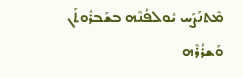ܡܶܬܢܰܨܰܚ ܝܽܘܠܦܳܢܶܗ ܒܫܰܒܪܽܘܬܰܢ ܘܰܫܪܳܪܶܗ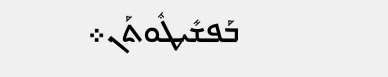ܒܰܦܫܺܝܛܽܘܬܰܢ܀